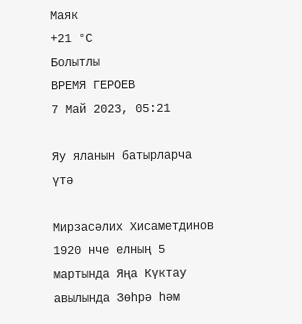Маяк
+21 °С
Болытлы
ВРЕМЯ ГЕРОЕВ
7 Май 2023, 05:21

Яу яланын батырларча үтә

Мирзасәлих Хисаметдинов 1920 нче елның 5 мартында Яңа Күктау авылында Зөһрә һәм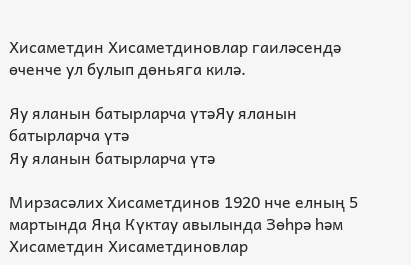Хисаметдин Хисаметдиновлар гаиләсендә өченче ул булып дөньяга килә.

Яу яланын батырларча үтәЯу яланын батырларча үтә
Яу яланын батырларча үтә

Мирзасәлих Хисаметдинов 1920 нче елның 5 мартында Яңа Күктау авылында Зөһрә һәм Хисаметдин Хисаметдиновлар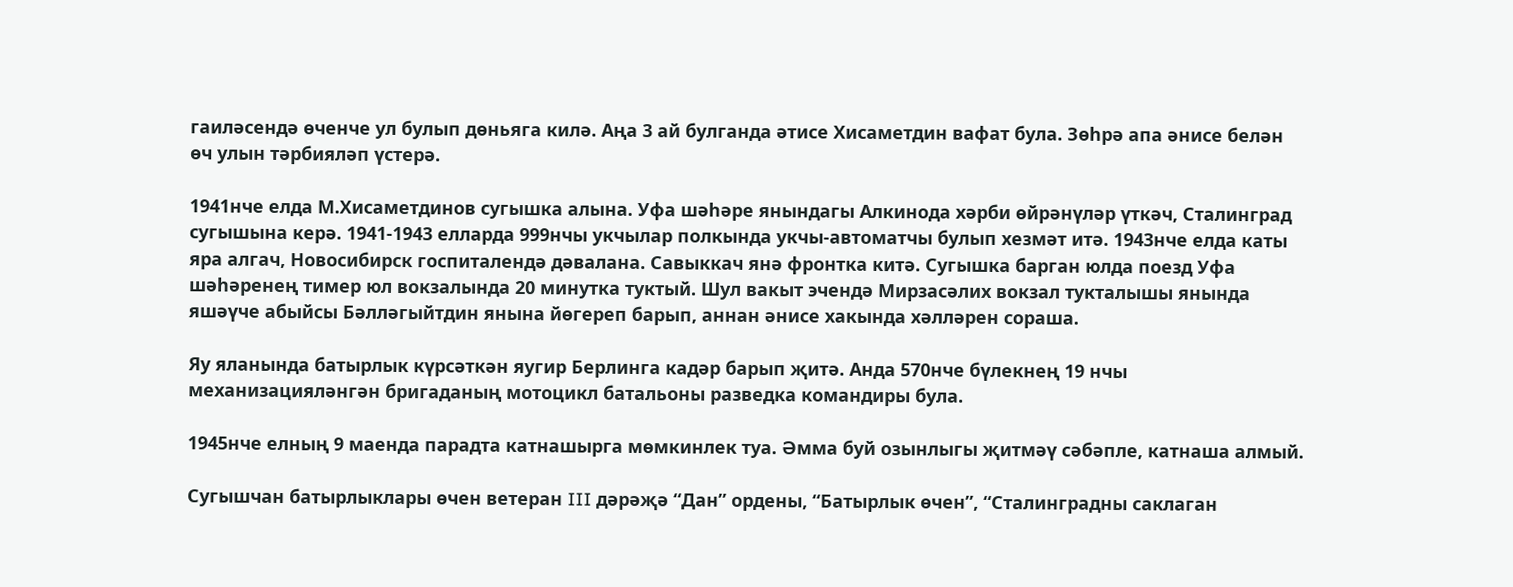гаиләсендә өченче ул булып дөньяга килә. Аңа 3 ай булганда әтисе Хисаметдин вафат була. Зөһрә апа әнисе белән өч улын тәрбияләп үстерә.

1941нче елда М.Хисаметдинов сугышка алына. Уфа шәһәре янындагы Алкинода хәрби өйрәнүләр үткәч, Сталинград сугышына керә. 1941-1943 елларда 999нчы укчылар полкында укчы-автоматчы булып хезмәт итә. 1943нче елда каты яра алгач, Новосибирск госпиталендә дәвалана. Савыккач янә фронтка китә. Сугышка барган юлда поезд Уфа шәһәренең тимер юл вокзалында 20 минутка туктый. Шул вакыт эчендә Мирзасәлих вокзал тукталышы янында яшәүче абыйсы Бәлләгыйтдин янына йөгереп барып, аннан әнисе хакында хәлләрен сораша.

Яу яланында батырлык күрсәткән яугир Берлинга кадәр барып җитә. Анда 570нче бүлекнең 19 нчы механизацияләнгән бригаданың мотоцикл батальоны разведка командиры була.

1945нче елның 9 маенда парадта катнашырга мөмкинлек туа. Әмма буй озынлыгы җитмәү сәбәпле, катнаша алмый.

Сугышчан батырлыклары өчен ветеран III дәрәҗә “Дан” ордены, “Батырлык өчен”, “Сталинградны саклаган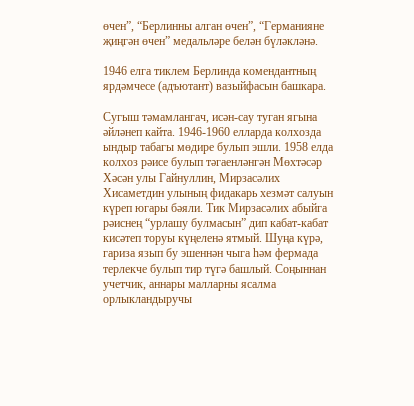өчен”, “Берлинны алган өчен”, “Германияне җиңгән өчен” медальләре белән бүләкләнә.

1946 елга тиклем Берлинда комендантның ярдәмчесе (адъютант) вазыйфасын башкара.

Сугыш тәмамлангач, исән-сау туган ягына әйләнеп кайта. 1946-1960 елларда колхозда ындыр табагы мөдире булып эшли. 1958 елда колхоз рәисе булып тәгаенләнгән Мөхтәсәр Хәсән улы Гайнуллин, Мирзасәлих Хисаметдин улының фидакарь хезмәт салуын күреп югары бәяли. Тик Мирзасәлих абыйга рәиснең “урлашу булмасын” дип кабат-кабат кисәтеп торуы күңеленә ятмый. Шуңа күрә, гариза язып бу эшеннән чыга һәм фермада терлекче булып тир түгә башлый. Соңыннан учетчик, аннары малларны ясалма орлыкландыручы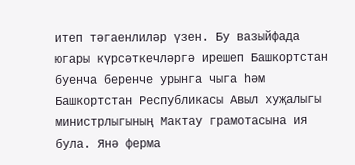итеп тәгаенлиләр үзен. Бу вазыйфада югары күрсәткечләргә ирешеп Башкортстан буенча беренче урынга чыга һәм Башкортстан Республикасы Авыл хуҗалыгы министрлыгының Мактау грамотасына ия була. Янә ферма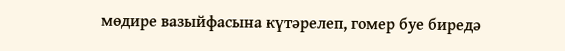мөдире вазыйфасына күтәрелеп, гомер буе биредә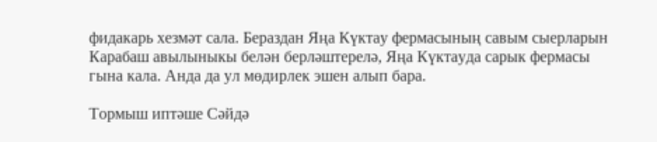фидакарь хезмәт сала. Бераздан Яңа Күктау фермасының савым сыерларын Карабаш авылыныкы белән берләштерелә, Яңа Күктауда сарык фермасы гына кала. Анда да ул мөдирлек эшен алып бара.

Тормыш иптәше Сәйдә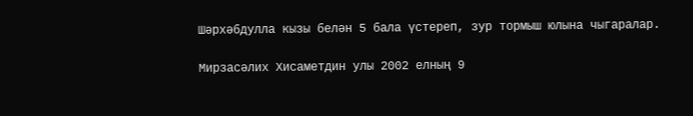Шәрхәбдулла кызы белән 5 бала үстереп, зур тормыш юлына чыгаралар.

Мирзасәлих Хисаметдин улы 2002 елның 9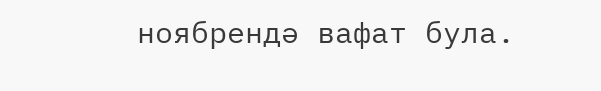ноябрендә вафат була.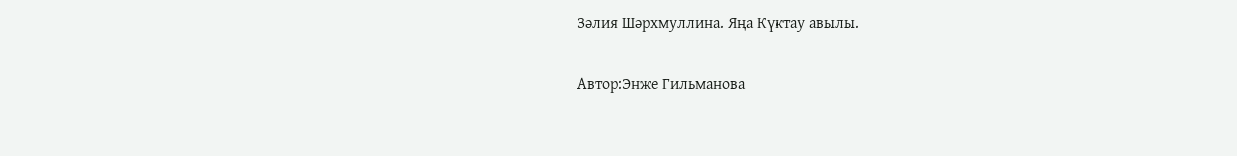Зәлия Шәрхмуллина. Яңа Күктау авылы.

Автор:Энже Гильманова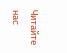Читайте нас